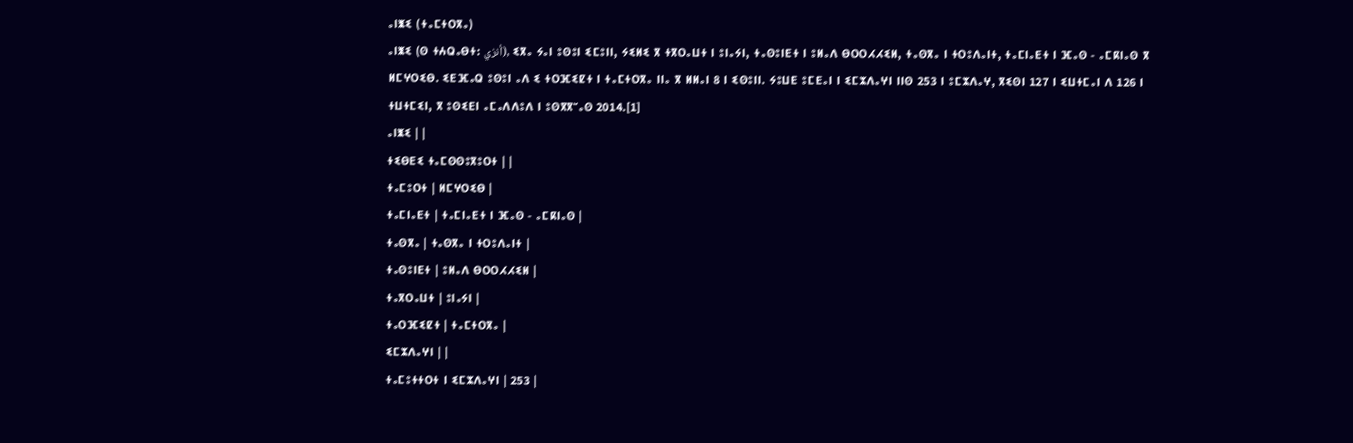ⴰⵏⵥⵉ (ⵜⴰⵎⵜⵔⴳⴰ)
ⴰⵏⵥⵉ (ⵙ ⵜⵄⵕⴰⴱⵜ: أنزي), ⵉⴳⴰ ⵢⴰⵏ ⵓⵙⵓⵏ ⵉⵎⵓⵏⵏ, ⵢⵉⵍⵉ ⴳ ⵜⴳⵔⴰⵡⵜ ⵏ ⵓⵏⴰⵢⵏ, ⵜⴰⵙⵓⵏⴹⵜ ⵏ ⵓⵍⴰⴷ ⴱⵔⵔⵃⵃⵉⵍ, ⵜⴰⵙⴳⴰ ⵏ ⵜⵔⵓⴷⴰⵏⵜ, ⵜⴰⵎⵏⴰⴹⵜ ⵏ ⴼⴰⵙ - ⴰⵎⴽⵏⴰⵙ ⴳ ⵍⵎⵖⵔⵉⴱ. ⵉⴹⴼⴰⵕ ⵓⵙⵓⵏ ⴰⴷ ⵉ ⵜⵔⴼⵉⵇⵜ ⵏ ⵜⴰⵎⵜⵔⴳⴰ ⵏⵏⴰ ⴳ ⵍⵍⴰⵏ 8 ⵏ ⵉⵙⵓⵏⵏ. ⵢⵓⵡⴹ ⵓⵎⴹⴰⵏ ⵏ ⵉⵎⵣⴷⴰⵖⵏ ⵏⵏⵙ 253 ⵏ ⵓⵎⵣⴷⴰⵖ, ⴳⵉⵙⵏ 127 ⵏ ⵉⵡⵜⵎⴰⵏ ⴷ 126 ⵏ ⵜⵡⵜⵎⵉⵏ, ⴳ ⵓⵙⵉⴹⵏ ⴰⵎⴰⴷⴷⵓⴷ ⵏ ⵓⵙⴳⴳⵯⴰⵙ 2014.[1]
ⴰⵏⵥⵉ | |
ⵜⵉⴱⴹⵉ ⵜⴰⵎⵙⵙⵓⴳⵓⵔⵜ | |
ⵜⴰⵎⵓⵔⵜ | ⵍⵎⵖⵔⵉⴱ |
ⵜⴰⵎⵏⴰⴹⵜ | ⵜⴰⵎⵏⴰⴹⵜ ⵏ ⴼⴰⵙ - ⴰⵎⴽⵏⴰⵙ |
ⵜⴰⵙⴳⴰ | ⵜⴰⵙⴳⴰ ⵏ ⵜⵔⵓⴷⴰⵏⵜ |
ⵜⴰⵙⵓⵏⴹⵜ | ⵓⵍⴰⴷ ⴱⵔⵔⵃⵃⵉⵍ |
ⵜⴰⴳⵔⴰⵡⵜ | ⵓⵏⴰⵢⵏ |
ⵜⴰⵔⴼⵉⵇⵜ | ⵜⴰⵎⵜⵔⴳⴰ |
ⵉⵎⵣⴷⴰⵖⵏ | |
ⵜⴰⵎⵓⵜⵜⵔⵜ ⵏ ⵉⵎⵣⴷⴰⵖⵏ | 253 |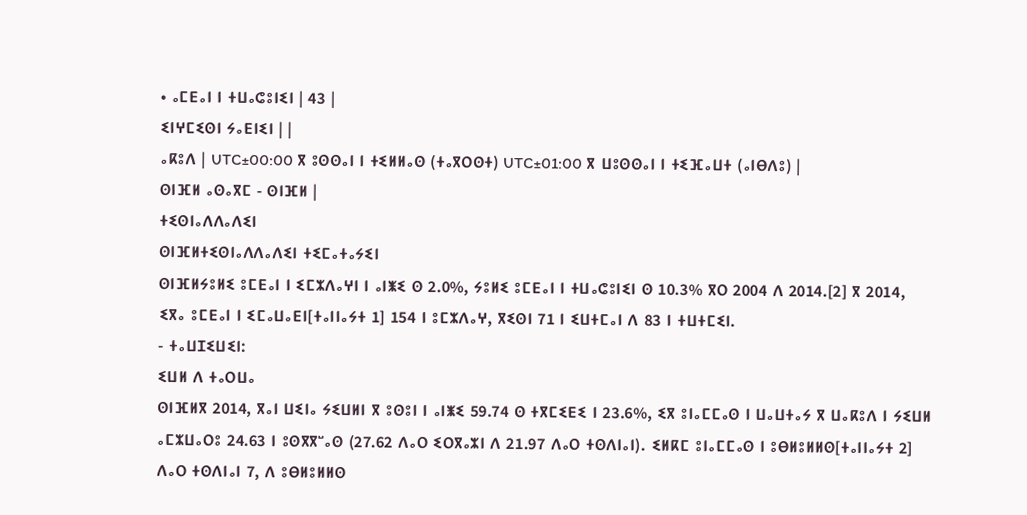• ⴰⵎⴹⴰⵏ ⵏ ⵜⵡⴰⵛⵓⵏⵉⵏ | 43 |
ⵉⵏⵖⵎⵉⵙⵏ ⵢⴰⴹⵏⵉⵏ | |
ⴰⴽⵓⴷ | UTC±00:00 ⴳ ⵓⵙⵙⴰⵏ ⵏ ⵜⵉⵍⵍⴰⵙ (ⵜⴰⴳⵔⵙⵜ) UTC±01:00 ⴳ ⵡⵓⵙⵙⴰⵏ ⵏ ⵜⵉⴼⴰⵡⵜ (ⴰⵏⴱⴷⵓ) |
ⵙⵏⴼⵍ ⴰⵙⴰⴳⵎ - ⵙⵏⴼⵍ |
ⵜⵉⵙⵏⴰⴷⴷⴰⴷⵉⵏ
ⵙⵏⴼⵍⵜⵉⵙⵏⴰⴷⴷⴰⴷⵉⵏ ⵜⵉⵎⴰⵜⴰⵢⵉⵏ
ⵙⵏⴼⵍⵢⵓⵍⵉ ⵓⵎⴹⴰⵏ ⵏ ⵉⵎⵣⴷⴰⵖⵏ ⵏ ⴰⵏⵥⵉ ⵙ 2.0%, ⵢⵓⵍⵉ ⵓⵎⴹⴰⵏ ⵏ ⵜⵡⴰⵛⵓⵏⵉⵏ ⵙ 10.3% ⴳⵔ 2004 ⴷ 2014.[2] ⴳ 2014, ⵉⴳⴰ ⵓⵎⴹⴰⵏ ⵏ ⵉⵎⴰⵡⴰⴹⵏ[ⵜⴰⵏⵏⴰⵢⵜ 1] 154 ⵏ ⵓⵎⵣⴷⴰⵖ, ⴳⵉⵙⵏ 71 ⵏ ⵉⵡⵜⵎⴰⵏ ⴷ 83 ⵏ ⵜⵡⵜⵎⵉⵏ.
- ⵜⴰⵡⵊⵉⵡⵉⵏ:
ⵉⵡⵍ ⴷ ⵜⴰⵔⵡⴰ
ⵙⵏⴼⵍⴳ 2014, ⴳⴰⵏ ⵡⵉⵏⴰ ⵢⵉⵡⵍⵏ ⴳ ⵓⵙⵓⵏ ⵏ ⴰⵏⵥⵉ 59.74 ⵙ ⵜⴳⵎⵉⴹⵉ ⵏ 23.6%, ⵉⴳ ⵓⵏⴰⵎⵎⴰⵙ ⵏ ⵡⴰⵡⵜⴰⵢ ⴳ ⵡⴰⴽⵓⴷ ⵏ ⵢⵉⵡⵍ ⴰⵎⵣⵡⴰⵔⵓ 24.63 ⵏ ⵓⵙⴳⴳⵯⴰⵙ (27.62 ⴷⴰⵔ ⵉⵔⴳⴰⵣⵏ ⴷ 21.97 ⴷⴰⵔ ⵜⵙⴷⵏⴰⵏ). ⵉⵍⴽⵎ ⵓⵏⴰⵎⵎⴰⵙ ⵏ ⵓⴱⵍⵓⵍⵍⵙ[ⵜⴰⵏⵏⴰⵢⵜ 2] ⴷⴰⵔ ⵜⵙⴷⵏⴰⵏ 7, ⴷ ⵓⴱⵍⵓⵍⵍⵙ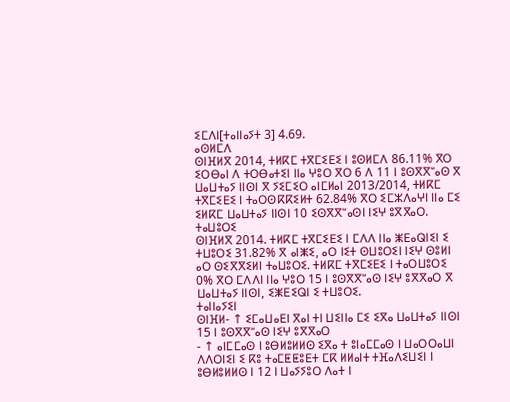ⵉⵎⴷⵏ[ⵜⴰⵏⵏⴰⵢⵜ 3] 4.69.
ⴰⵙⵍⵎⴷ
ⵙⵏⴼⵍⴳ 2014, ⵜⵍⴽⵎ ⵜⴳⵎⵉⴹⵉ ⵏ ⵓⵙⵍⵎⴷ 86.11% ⴳⵔ ⵉⵔⴱⴰⵏ ⴷ ⵜⵔⴱⴰⵜⵉⵏ ⵏⵏⴰ ⵖⵓⵔ ⴳⵔ 6 ⴷ 11 ⵏ ⵓⵙⴳⴳⵯⴰⵙ ⴳ ⵡⴰⵡⵜⴰⵢ ⵏⵏⵙⵏ ⴳ ⵢⵉⵎⵉⵔ ⴰⵏⵎⵍⴰⵏ 2013/2014, ⵜⵍⴽⵎ ⵜⴳⵎⵉⴹⵉ ⵏ ⵜⴰⵔⵙⴽⴽⵉⵍⵜ 62.84% ⴳⵔ ⵉⵎⵣⴷⴰⵖⵏ ⵏⵏⴰ ⵎⵉ ⵉⵍⴽⵎ ⵡⴰⵡⵜⴰⵢ ⵏⵏⵙⵏ 10 ⵉⵙⴳⴳⵯⴰⵙⵏ ⵏⵉⵖ ⵓⴳⴳⴰⵔ.
ⵜⴰⵡⵓⵔⵉ
ⵙⵏⴼⵍⴳ 2014. ⵜⵍⴽⵎ ⵜⴳⵎⵉⴹⵉ ⵏ ⵎⴷⴷ ⵏⵏⴰ ⵥⴹⴰⵕⵏⵉⵏ ⵉ ⵜⵡⵓⵔⵉ 31.82% ⴳ ⴰⵏⵥⵉ, ⴰⵔ ⵏⵉⵜ ⵙⵡⵓⵔⵉⵏ ⵏⵉⵖ ⵙⵓⵍⵏ ⴰⵔ ⵙⵉⴳⴳⵉⵍⵏ ⵜⴰⵡⵓⵔⵉ. ⵜⵍⴽⵎ ⵜⴳⵎⵉⴹⵉ ⵏ ⵜⴰⵔⵡⵓⵔⵉ 0% ⴳⵔ ⵎⴷⴷⵏ ⵏⵏⴰ ⵖⵓⵔ 15 ⵏ ⵓⵙⴳⴳⵯⴰⵙ ⵏⵉⵖ ⵓⴳⴳⴰⵔ ⴳ ⵡⴰⵡⵜⴰⵢ ⵏⵏⵙⵏ, ⵉⵥⴹⵉⵕⵏ ⵉ ⵜⵡⵓⵔⵉ.
ⵜⴰⵏⵏⴰⵢⵉⵏ
ⵙⵏⴼⵍ- ↑ ⵉⵎⴰⵡⴰⴹⵏ ⴳⴰⵏ ⵜⵏ ⵡⵉⵏⵏⴰ ⵎⵉ ⵉⴳⴰ ⵡⴰⵡⵜⴰⵢ ⵏⵏⵙⵏ 15 ⵏ ⵓⵙⴳⴳⵯⴰⵙ ⵏⵉⵖ ⵓⴳⴳⴰⵔ
- ↑ ⴰⵏⵎⵎⴰⵙ ⵏ ⵓⴱⵍⵓⵍⵍⵙ ⵉⴳⴰ ⵜ ⵓⵏⴰⵎⵎⴰⵙ ⵏ ⵡⴰⵔⵔⴰⵡⵏ ⴷⴷⵔⵏⵉⵏ ⵉ ⴽⵓ ⵜⴰⵎⵟⵟⵓⴹⵜ ⵎⴽ ⵍⵍⴰⵏⵜ ⵜⴼⴰⴷⵉⵡⵉⵏ ⵏ ⵓⴱⵍⵓⵍⵍⵙ ⵏ 12 ⵏ ⵡⴰⵢⵢⵓⵔ ⴷⴰⵜ ⵏ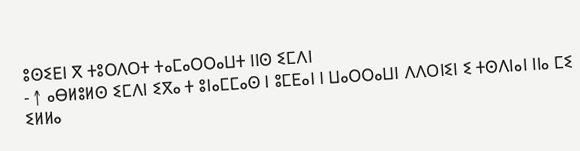ⵓⵙⵉⴹⵏ ⴳ ⵜⵓⵔⴷⵔⵜ ⵜⴰⵎⴰⵔⵔⴰⵡⵜ ⵏⵏⵙ ⵉⵎⴷⵏ
- ↑ ⴰⴱⵍⵓⵍⵙ ⵉⵎⴷⵏ ⵉⴳⴰ ⵜ ⵓⵏⴰⵎⵎⴰⵙ ⵏ ⵓⵎⴹⴰⵏ ⵏ ⵡⴰⵔⵔⴰⵡⵏ ⴷⴷⵔⵏⵉⵏ ⵉ ⵜⵙⴷⵏⴰⵏ ⵏⵏⴰ ⵎⵉ ⵉⵍⵍⴰ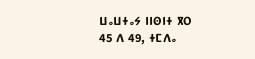ⵡⴰⵡⵜⴰⵢ ⵏⵏⵙⵏⵜ ⴳⵔ 45 ⴷ 49, ⵜⵎⴷⴰ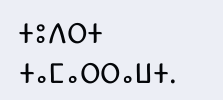ⵜⵓⴷⵔⵜ ⵜⴰⵎⴰⵔⵔⴰⵡⵜ.